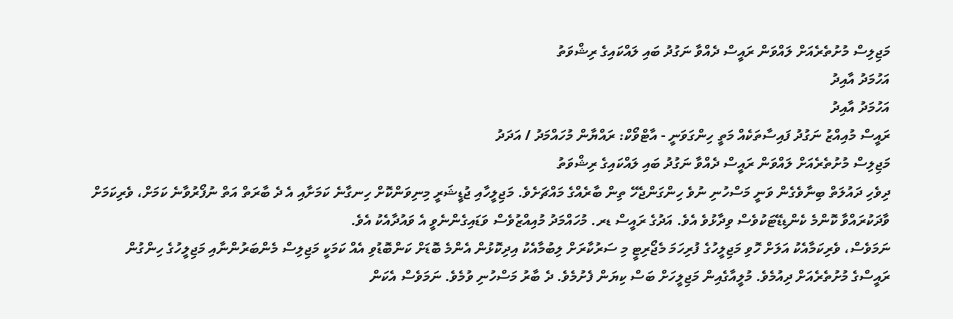މަޖިލިސް މުށުތެރެއަށް ލައްވަން ރައީސް ދެއްވާ ނަގުދު ބައި ލައްކައިގެ ރިޝްވަތު
އަހުމަދު އާއިދު
އަހުމަދު އާއިދު
ރައީސް މުއިއްޒު ނަގުދު ފައިސާތަކެއް މަތީ ހިންގަވަނީ - އާޓްވޯކް: ރައްޔާން މުހައްމަދު / އަދަދު
މަޖިލިސް މުށުތެރެއަށް ލައްވަން ރައީސް ދެއްވާ ނަގުދު ބައި ލައްކައިގެ ރިޝްވަތު
ދިވެހި ދައުލަތް ބިނާވެގެން ވަނީ މަސްހުނި ނުވެ ހިންގަންޖެހޭ ތިން ބާރެއްގެ މައްޗަށެވެ. މަޖިލީހާއި ޖުޑީޝަރީ މިނިވަންކޮށް ހިނގާނެ ކަމަށާއި އެ ދެ ބާރަތް އަތް ނުފޯރުވާނެ ކަމަށް، ވެރިކަމަށް ވާދަކުރައްވާ ކޮންމެ ކެންޑިޑޭޓަކުވެސް ވިދާޅުވެ އެވެ. އަދުގެ ރައީސް ޑރ. މުހައްމަދު މުއިއްޒުވެސް ވަޑައިގެންނެވީ އެ ވައުދާއެކު އެވެ.
ނަމަވެސް، ވެރިކަމާއެކު އަލަށް ހޮވި މަޖިލީހުގެ ފުރިހަމަ މެޖޯރިޓީ މި ސަރުކާރަށް ލިބުމާއެކު އިދިކޮޅުން އެންމެ ބޮޑަށް ކަންބޮޑުވި އެއް ކަމަކީ މަޖިލިސް މެންބަރުންނާއި މަޖިލީހުގެ ހިންގުން ރައީސްގެ މުށުތެރެއަށް ދިއުމެވެ. މުލީއާގެއިން މަޖިލީހަށް ބަސް ކިޔަން ފެށުމެވެ. ދެ ބާރު މަސްހުނި ވުމެވެ. ނަމަވެސް އެކަން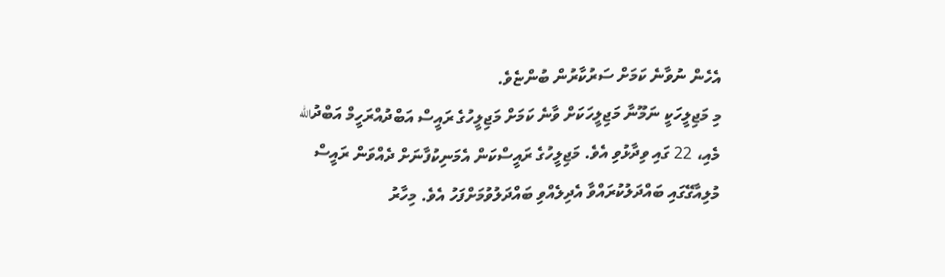އެހެން ނުވާނެ ކަމަށް ސަރުކާރުން ބުންޏެވެ.
މި މަޖިލީހަކީ ނަމޫނާ މަޖިލީހަކަށް ވާނެ ކަމަށް މަޖިލީހުގެ ރައީސް އަބްދުއްރަހީމް އަބްދުالله މެއި، 22 ގައި ވިދާޅުވި އެވެ. މަޖިލީހުގެ ރައީސްކަން އެމަނިކުފާނަށް ދެއްވަން ރައީސް މުލިއާގޭގައި ބައްދަލުކުރައްވާ އެދިލެއްވި ބައްދަލުވުމަށްފަހު އެވެ. މިހާރު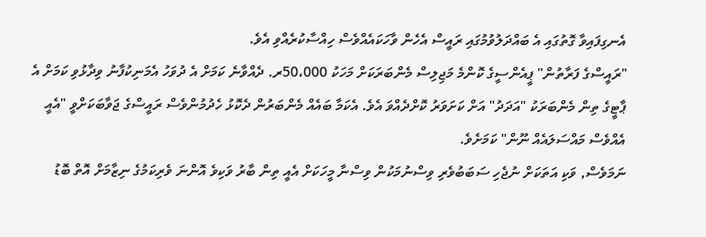އެނގިފައިވާ ގޮތުގައި އެ ބައްދަލުވުމުގައި ރައީސް އެހެން ވާހަކައެއްވެސް ހިއްސާކުރެއްވި އެވެ.
"ރައީސްގެ ފަރާތުން" ޕީއެންސީގެ ކޮންމެ މަޖިލިސް މެންބަރަކަށް މަހަކު 50،000ރ. ދެއްވާނެ ކަމަށް އެ ދުވަހު އެމަނިކުފާނު ވިދާޅުވި ކަމަށް އެ ޕާޓީގެ ތިން މެންބަރަކު "އަދަދު" އަށް ކަށަވަރު ކޮށްދެއްވަ އެވެ. އެކަމާ ބައެއް މެންބަރުން ދެކޮޅު ހެދުމުންވެސް ރައީސްގެ ޖަވާބަކަށްވީ "އެއީ އެއްވެސް މައްސަލައެއް ނޫން" ކަމަށެވެ.
ނަމަވެސް, ވަކި އަތަކަށް ނުޖެހި ސަބަބުވެރި ވިސްނުމަކުން ވިސްނާ މީހަކަށް އެއީ ތިން ބާރު ވަކިވެ އޮންނަ ވެރިކަމުގެ ނިޒާމަށް އޮތް ބޮޑު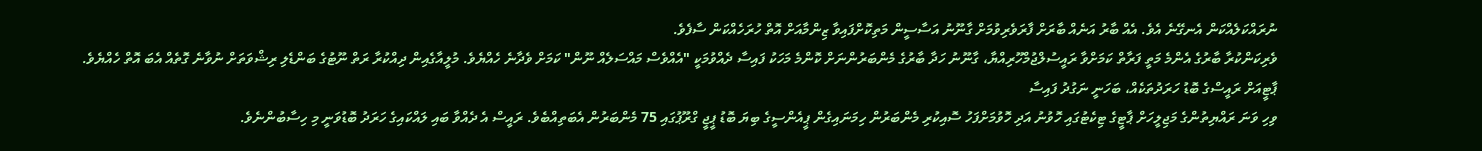ނުރައްކަލެއްކަން އެނގޭނެ އެވެ. އެއް ބާރު އަނެއް ބާރަށް ފާރަވެރިވުމަށް ގާނޫނު އަސާސީން މަތިކޮށްފައިވާ ޒިންމާއަށް އޮތް ހުރަހެއްކަން ސާފެވެ.
ވެރިކަންކުރާ ބާރުގެ އެންމެ މަތީ ފަރާތް ކަމަށްވާ ރައީސުލްޖުމްހޫރިއްޔާ، ގާނޫނު ހަދާ ބާރުގެ މެންބަރުންނަށް ކޮންމެ މަހަކު ފައިސާ ދެއްވުމަކީ "އެއްވެސް މައްސަލެއް ނޫން" ކަމަށް ވެދާނެ ހެއްޔެވެ. މުލީއާގެއިން ދިއްކުރާ ރަތް ނޫޓުގެ ބަންޑެލި ރިޝްވަތަށް ނުވާނެ ގޮތެއް އެބަ އޮތް ހެއްޔެވެ.
ޕާޓީއަށް ރައީސްގެ ބޮޑު ހަރަދުތަކެއް، ބަހަނީ ނަގުދު ފައިސާ
ވިހި ވަނަ ރައްޔިތުންގެ މަޖިލީހަށް ޕާޓީގެ ޓިކެޓުގައި ހޮވުނު އަދި ހޮވުމަށްފަހު ސޮއިކުރި މެންބަރުން ހިމަނައިގެން ޕީއެންސީގެ ބިޔަ ބޮޑު ޕީޖީ ގްރޫޕުގައި 75 މެންބަރުން އެބަތިއްބެވެ. ރައީސް އެ ދެއްވާ ބައި ލައްކައިގެ ހަރަދު ބޮޑުވަނީ މި ހިސާބުންނެވެ.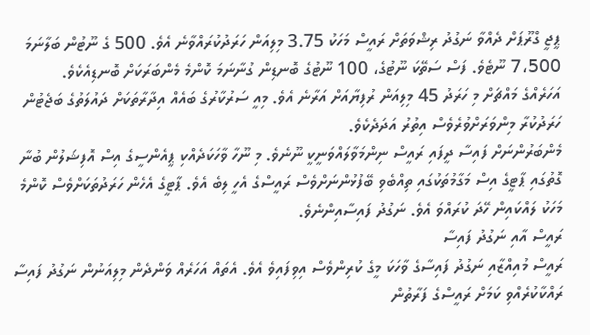ޕީޖީ ގްރޫޕަށް ދެއްވާ ނަގުދު ރިޝްވަތަށް ރައީސް މަހަކު 3.75 މިލިއަން ހަރަދުކުރައްވާނެ އެވެ. 500 ގެ ނޫޓުން ބަލާނަމަ 7،500 ނޫޓެވެ. ފަސް ސަތޭކަ ނޫޓުގެ، 100 ނޫޓުގެ ބޮނޑިން ގުނާނަމަ ކޮންމެ މެންބަރަކަށް ބޮނޑިއެކެވެ.
އަހަރެއްގެ މައްޗަށް މި ހަރަދު 45 މިލިއަން ރުފިޔާއަށް އަރާނެ އެވެ. މިއީ ސަރުކާރުގެ ބައެއް އިދާރާތަކަށް ދައުލަތުގެ ބަޖެޓުން ހަރަދުކުރާ މިންވަރަށްވުރެވެސް އިތުރު އަދަދެކެވެ.
މެންބަރުންނަށް ފައިސާ ދީފައި ރައީސް ނިންމަވާލައްވަނީކީ ނޫނެވެ. މި ނޫހާ ވާހަކަދެއްކި ޕީއެންސީގެ އިސް އޮފިޝަލުން ބުނާ ގޮތުގައި ޕާޓީގެ އިސް މަގާމުތަކުގައި ތިއްބެވި ބޭފުޅުންނަށްވެސް ރައީސްގެ އެހީ ލިބެ އެވެ. ޕާޓީގެ އެހެން ހަރަދުތަކަށްވެސް ކޮންމެ މަހަކު ލައްކައިން ހޭދަ ކުރައްވަ އެވެ. ނަގުދު ފައިސާއިންނެވެ.
ރައީސް އާއި ނަގުދު ފައިސާ
ރައީސް މުއިއްޒާއި ނަގުދު ފައިސާގެ ވާހަކަ މީގެ ކުރިންވެސް އިވިފައިވެ އެވެ. އެތައް އަހަރެއް ވަންދެން މިލިއަނުން ނަގުދު ފައިސާ ރައްކާކުރެއްވި ކަމަށް ރައީސްގެ ފަރާތުން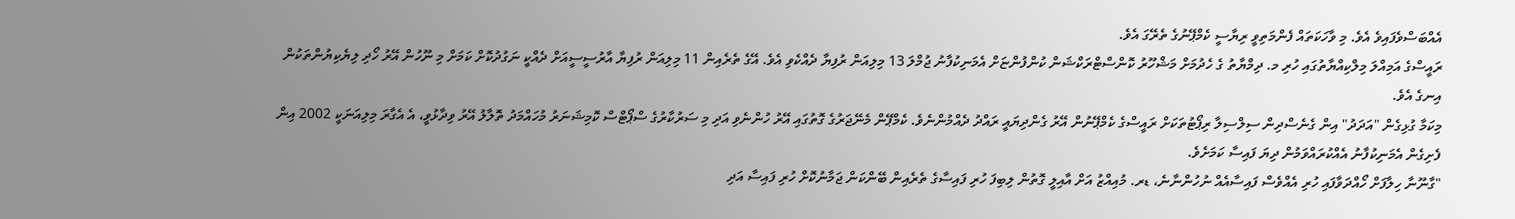އެއްބަސްވެފައިވެ އެވެ. މި ވާހަކަތައް ފެންމަތިވީ ރިޔާސީ ކެމްޕޭނުގެ ތެރޭގަ އެވެ.
ރައީސްގެ އަމިއްލަ މިލްކިއްޔާތުގައި ހުރި މ. ދިމްޔާތު ގެ ހެދުމަށް މަޝްހޫރު ކޮންސްޓްރަކްޝަން ކުންފުންޏަށް އެމަނިކުފާނު ޖުމްލަ 13 މިލިއަން ރުފިޔާ ދެއްކެވި އެވެ. އޭގެ ތެރެއިން 11 މިލިއަން ރުފިޔާ އާރުސީސީއަށް ދެއްކީ ނަގުދުކޮށް ކަމަށް މި ނޫހުން އޭރު ހޯދި ލިޔެކިޔުންތަކުން އިނގެ އެވެ.
މިކަމާ ގުޅިގެން "އަދަދު" އިން ގެނެސްދިން ސިލްސިލާ ރިޕޯޓުތަކަށް ރައީސްގެ ކެމްޕޭނުން އޭރު ގެންދިޔައީ ރައްދު ދެއްމުންނެވެ. ކެމްޕޭން މެނޭޖަރުގެ ގޮތުގައި އޭރު ހުންނެވި އަދި މި ސަރުކާރުގެ ސްޕޯޓްސް ކޮމިޝަނަރު މުހައްމަދު ތޮލާލު އޭރު ވިދާޅުވީ، އެ އެގާރަ މިލިއަނަކީ 2002 އިން ފެށިގެން އެމަނިކުފާނު އެއްކުރައްވަމުން ދިޔަ ފައިސާ ކަމަށެވެ.
"ގާނޫނާ ހިލާފަށް ހޯއްދަވާފައި ހުރި އެއްވެސް ފައިސާއެއް ނުހުންނާނެ، ޑރ. މުއިއްޒު އަށް އާއިލީ ގޮތުން ލިބިފަ ހުރި ފައިސާގެ ތެރެއިން ބޭންކަން ޖަމާނުކޮށް ހުރި ފައިސާ އަދި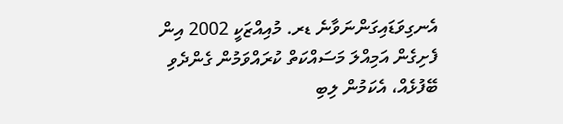އެނގިވަޑައިގަންނަވާނެ ޑރ. މުއިއްޒަކީ 2002 އިން ފެށިގެން އަމިއްލަ މަސައްކަތް ކުރައްވަމުން ގެންދެވި ބޭފުޅެއް، އެކަމުން ލިބި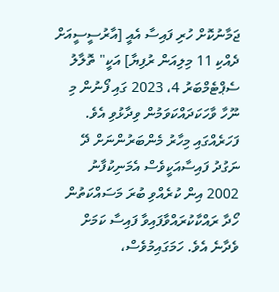ޖަމާނުކޮށް ހުރި ފައިސާ އެއީ [އާރުސީސީއަށް ދެއްކި 11 މިލިއަން ރުފިޔާ] އަކީ" ތޮލާލު ސެޕްޓެމްބަރު 4، 2023 ގައި ފޯނުން މި ނޫހާ ވާހަކަދައްކަވަމުން ވިދާޅުވި އެވެ.
ފަހަރެއްގައި މިހާރު މެންބަރުންނަށް ދޭ ނަގުދު ފައިސާއަކީވެސް އެމަނިކުފާނު 2002 އިން ކުރެއްވި ބުރަ މަސައްކަތުން ހޯދާ ރައްކާކުރައްވާފައިވާ ފައިސާ ކަމަށް ވެދާނެ އެވެ. ހަމަގައިމުވެސް،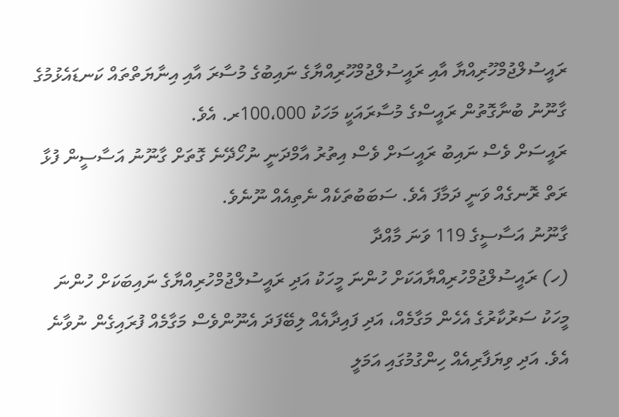ރައީސުލްޖުމްހޫރިއްޔާ އާއި ރައީސުލްޖުމްހޫރިއްޔާގެ ނައިބުގެ މުސާރަ އާއި އިނާޔަތްތައް ކަނޑައެޅުމުގެ ގާނޫނު ބުނާގޮތުން ރައީސްގެ މުސާރައަކީ މަހަކު 100،000ރ. އެވެ.
ރައީސަށް ވެސް ނައިބު ރައީސަށް ވެސް އިތުރު އާމްދަނީ ނުހޯދޭނެ ގޮތަށް ގާނޫނު އަސާސީން ފުޅާ ރަތް ރޮނގެއް ވަނީ ދަމާފަ އެވެ. ސަބަބުތަކެއް ނެތިއެއް ނޫނެވެ.
ގާނޫނު އަސާސީގެ 119 ވަނަ މާއްދާ
(ހ) ރައީސުލްޖުމްހުރިއްޔާއަކަށް ހުންނަ މީހަކު އަދި ރައީސުލްޖުމްހުރިއްޔާގެ ނައިބަކަށް ހުންނަ މީހަކު ސަރުކާރުގެ އެހެން މަގާމެއް، އަދި ފައިދާއެއް ލިބޭފަދަ އެނޫންވެސް މަގާމެއް ފުރައިގެން ނުވާނެ އެވެ. އަދި ވިޔަފާރިއެއް ހިންގުމުގައި އަމަލީ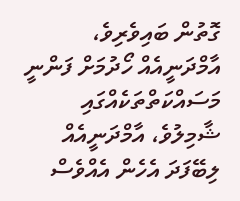ގޮތުން ބައިވެރިވެ، އާމްދަނީއެއް ހޯދުމަށް ފަންނީ މަސައްކަތްތަކެއްގައި ޝާމިލުވެ، އާމްދަނީއެއް ލިބޭފަދަ އެހެން އެއްވެސް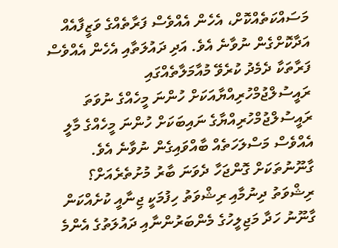މަސައްކަތެއްކޮށް، އެހެން އެއްވެސް ފަރާތެއްގެ ވަޒީފާއެއް އަދާކޮށްގެން ނުވާނެ އެވެ. އަދި ދައުލަތާއި އެހެން އެއްވެސް ފަރާތަކާ ދެމެދު ކުރެވޭ މުއާމަލާތެއްގައި ރައީސުލްޖުމްހުރިއްޔާއަކަށް ހުންނަ މީހެއްގެ ނުވަތަ ރައީސުލްޖުމްހުރިއްޔާގެ ނައިބަކަށް ހުންނަ މީހެއްގެ މާލީ އެއްވެސް މަސްލަހަތެއް ބާއްވައިގެން ނުވާނެ އެވެ.
ގާނޫނުތަކަށް ގޮންޖަހާ ދެވަނަ ބާރު މުށުތެރެއަށް؟
ރިޝްވަތު ދިނުމާއި ރިޝްވަތު ހިފުމަކީ ޖިނާއީ ކުށެއްކަން ގާނޫނު ހަދާ މަޖިލީހުގެ މެންބަރުންނާއި ދައުލަތުގެ އެންމެ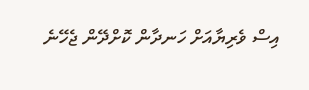އިސް ވެރިޔާއަށް ހަނދާން ކޮށްދޭން ޖެހޭނެ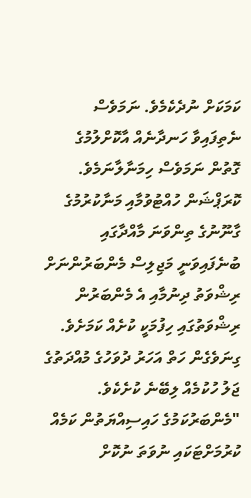ކަމަކަށް ނުދެކެމެވެ. ނަމަވެސް ނެތިފައިވާ ހަނދާނެއް އާކޮށްލުމުގެ ގޮތުން ނަމަވެސް ހިމަނާލާނަމެވެ.
ކޮރަޕްޝަން ހުއްޓުވުމާއި މަނާކުރުމުގެ ގާނޫނުގެ ތިންވަނަ މާއްދާގައި ބުނެފައިވަނީ މަޖިލިސް މެންބަރުންނަށް ރިޝްވަތު ދިނުމާއި އެ މެންބަރުން ރިޝްވަތުގައި ހިފުމަކީ ކުށެއް ކަމަށެވެ. ގިނަވެގެން ހަތް އަހަރު ދުވަހުގެ މުއްދަތުގެ ޖަލު ހުކުމެއް ލިބޭނެ ކުށެކެވެ.
"މެންބަރުކަމުގެ ހައިސިއްޔަތުން ކަމެއް ކުރުމަށްޓަކައި ނުވަތަ ނުކޮށް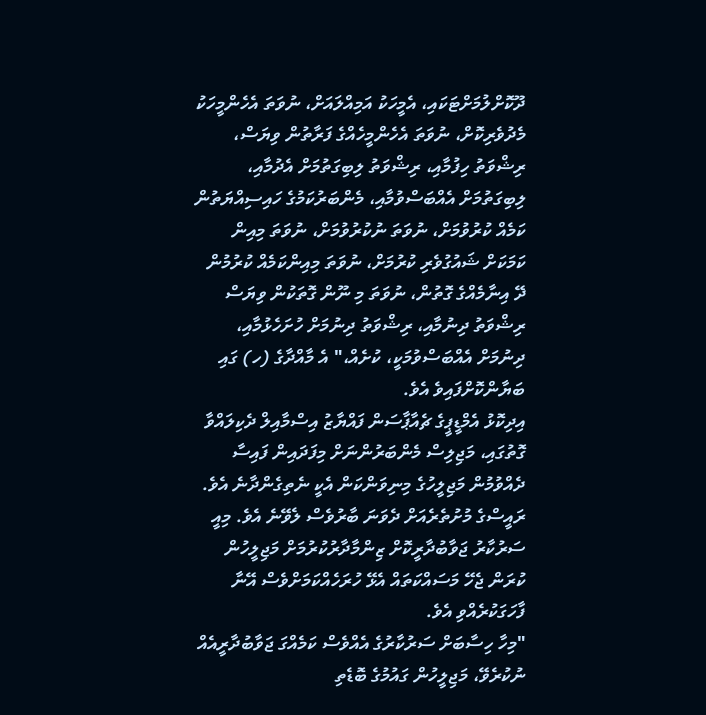ދޫކޮށްލުމަށްޓަކައި، އެމީހަކު އަމިއްލައަށް، ނުވަތަ އެހެންމީހަކު މެދުވެރިކޮށް، ނުވަތަ އެހެންމީހެއްގެ ފަރާތުން ވިޔަސް، ރިޝްވަތު ހިފުމާއި، ރިޝްވަތު ލިބިގަތުމަށް އެދުމާއި، ލިބިގަތުމަށް އެއްބަސްވުމާއި، މެންބަރުކަމުގެ ހައިސިއްޔަތުން ކަމެއް ކުރުވުމަށް، ނުވަތަ ނުކުރުވުމަށް، ނުވަތަ މިއިން ކަމަކަށް ޝައުގުވެރި ކުރުމަށް، ނުވަތަ މިއިންކަމެއް ކުރުމުން ދޭ އިނާމެއްގެ ގޮތުން، ނުވަތަ މި ނޫން ގޮތަކުން ވިޔަސް ރިޝްވަތު ދިނުމާއި، ރިޝްވަތު ދިނުމަށް ހުށަހެޅުމާއި، ދިނުމަށް އެއްބަސްވުމަކީ، ކުށެއް،" އެ މާއްދާގެ (ހ) ގައި ބަޔާންކޮށްފައިވެ އެވެ.
އިދިކޮޅު އެމްޑީޕީގެ ޗެއާޕާސަން ފައްޔާޒު އިސްމާއިލް ދެކިލައްވާ ގޮތުގައި، މަޖިލިސް މެންބަރުންނަށް މިފަދައިން ފައިސާ ދެއްވުމުން މަޖިލީހުގެ މިނިވަންކަން އެކީ ނެތިގެންދާނެ އެވެ. ރައީސްގެ މުށުތެރެއަށް ދެވަނަ ބާރުވެސް ލެވޭނެ އެވެ. މިއީ ސަރުކާރު ޖަވާބުދާރީކޮށް ޒިންމާދާރުކުރުމަށް މަޖިލީހުން ކުރަން ޖެހޭ މަސައްކަތައް އެޅޭ ހުރަހެއްކަމަށްވެސް އޭނާ ފާހަގަކުރެއްވި އެވެ.
"މިހާ ހިސާބަށް ސަރުކާރުގެ އެއްވެސް ކަމެއްގަ ޖަވާބުދާރީއެއް ނުކުރެވޭ، މަޖިލީހުން ގައުމުގެ ބޮޑެތި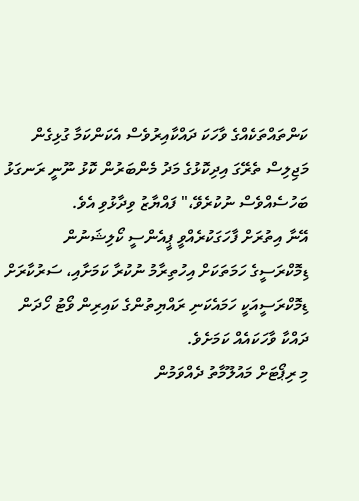ކަންތައްތަކެއްގެ ވާހަކަ ދައްކާއިރުވެސް އެކަންކަމާ ގުޅިގެން މަޖިލިސް ތެރޭގަ އިދިކޮޅުގެ މަދު މެންބަރުން ކޮޅު ނޫނީ ރަނގަޅު ބަހުސެއްވެސް ނުކުރެވޭ،" ފައްޔާޒު ވިދާޅުވި އެވެ.
އޭނާ އިތުރަށް ފާހަގަކުރެއްވީ ޕީއެންސީ ކޯލިޝަނުން ޑިމޮކްރަސީގެ ހަމަތަކަށް އިހުތިރާމު ނުކުރާ ކަމަށާއި، ސަރުކާރަށް ޑިމޮކްރަސީއަކީ ހަމައެކަނި ރައްޔިތުންގެ ކައިރިން ވޯޓު ހޯދަން ދައްކާ ވާހަކައެއް ކަމަށެވެ.
މި ރިޕޯޓަށް މައުލޫމާތު ދެއްވަމުން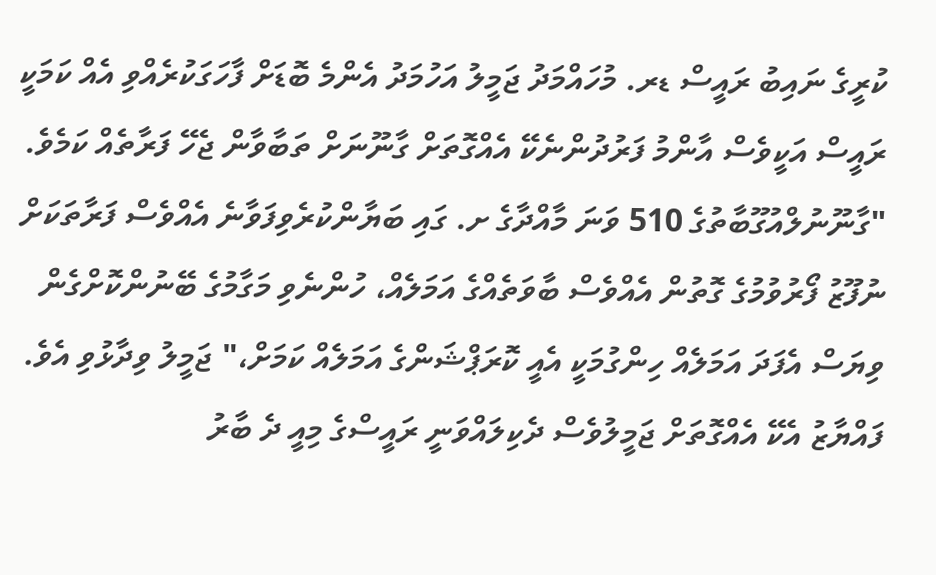ކުރީގެ ނައިބު ރައީސް ޑރ. މުހައްމަދު ޖަމީލު އަހުމަދު އެންމެ ބޮޑަށް ފާހަގަކުރެއްވި އެއް ކަމަކީ ރައީސް އަކީވެސް އާންމު ފަރުދުންނެކޭ އެއްގޮތަށް ގާނޫނަށް ތަބާވާން ޖެހޭ ފަރާތެއް ކަމެވެ.
"ގާނޫނުލްއުގޫބާތުގެ 510 ވަނަ މާއްދާގެ ށ. ގައި ބަޔާންކުރެވިފަވާނެ އެއްވެސް ފަރާތަކަށް ނުފޫޒު ފޯރުވުމުގެ ގޮތުން އެއްވެސް ބާވަތެއްގެ އަމަލެއް، ހުންނެވި މަގާމުގެ ބޭނުންކޮށްގެން ވިޔަސް އެފަދަ އަމަލެއް ހިންގުމަކީ އެއީ ކޮރަޕްޝަންގެ އަމަލެއް ކަމަށް،" ޖަމީލު ވިދާޅުވި އެވެ.
ފައްޔާޒު އެކޭ އެއްގޮތަށް ޖަމީލުވެސް ދެކިލައްވަނީ ރައީސްގެ މިއީ ދެ ބާރު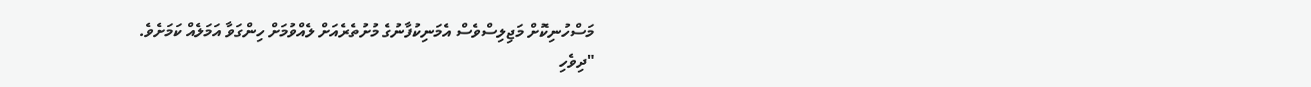މަސްހުނިކޮށް މަޖިލިސްވެސް އެމަނިކުފާނުގެ މުށުތެރެއަށް ލެއްވުމަށް ހިންގަވާ އަމަލެއް ކަމަށެވެ.
"ދިވެހި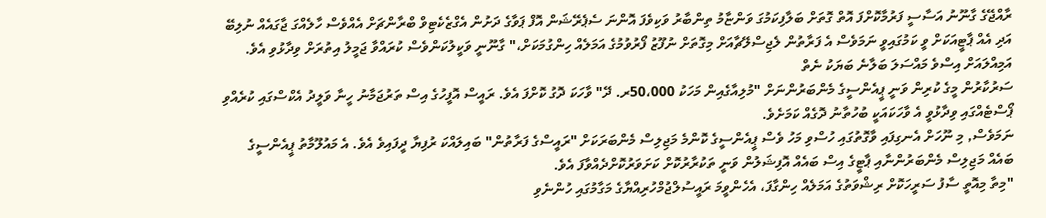ރާއްޖޭގެ ގާނޫނު އަސާސީ ފަރުމާކޮށްފަ އޮތް ގޮތަށް ބަލާފިކަމުގަ ވަންޏާމު ތިންބާރު ވަކިވެފަ އޮންނަ ސެޕެރޭޝަން އޮފް ޕަވާގެ ދަށުން އެގްޒެކެޓިވް ބްރާންޗަށް އެއްވެސް ހާލެއްގަ ޖާގައެއް ނުލިބޭ އަދި އެއް ޕާޓީއަކަށް ވީ ކަމުގައިވީ ނަމަވެސް އެ ފަރާތުން ލެޖިސްލޭޗާއަށް މިގޮތަށް ނުފޫޒު ފޯރުވުމުގެ އަމަލެއް ހިންގުމަކަށް،" ގާނޫނީ ވަކީލުކަންވެސް ކުރައްވާ ޖަމީލު އިތުރަށް ވިދާޅުވި އެވެ.
އަމިއްލައަށް އިސްވެ މައްސަލަ ބަލާނެ ބަޔަކު ނެތް
ސަރުކާރުން މީގެ ކުރިން ވަނީ ޕީއެންސީގެ މެންބަރުންނަށް "މުލިއާގެއިން މަހަކު 50،000ރ. ދޭ" ވާހަކަ ދޮގު ކޮށްފަ އެވެ. ރައީސް އޮފީހުގެ އިސް ތަރުޖަމާނު ހީނާ ވަލީދު އެކްސްގައި ކުރެއްވި ޕޯސްޓެއްގައި ވިދާޅުވީ އެ ވާހަކައަކީ ބުހުތާނު ދޮގެއް ކަމަށެވެ.
ނަމަވެސް, މި ނޫހަށް އެނގިފައި ވާގޮތުގައި ހުސްވި މަހު ވެސް ޕީއެންސީގެ ކޮންމެ މަޖިލިސް މެންބަރަކަށް "ރައީސްގެ ފަރާތުން" ބައިލައްކަ ރުފިޔާ ދީފައިވެ އެވެ. އެ މައުލޫމާތު ޕީއެންސީގެ ބައެއް މަޖިލިސް މެންބަރުންނާއި ޕާޓީގެ އިސް ބައެއް އޮފިޝަލުން ވަނީ ތަކުރާރުކޮށް ކަށަވަރުކޮށްދެއްވާފަ އެވެ.
"މިތާ މިއޮތީ ސާފު ސަރީހަކޮށް ރިޝްވަތުގެ އަމަލެއް ހިންގާފަ، އެހެންވީމަ ރައީސުލްޖުމްހުރިއްޔާގެ މަގާމުގައި ހުންނެވި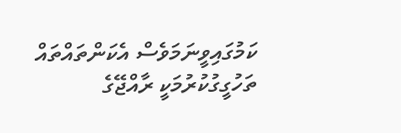ކަމުގައިވީނަމަވެސް އެކަންތައްތައް ތަހުގީގުކުރުމަކީ ރާއްޖޭގެ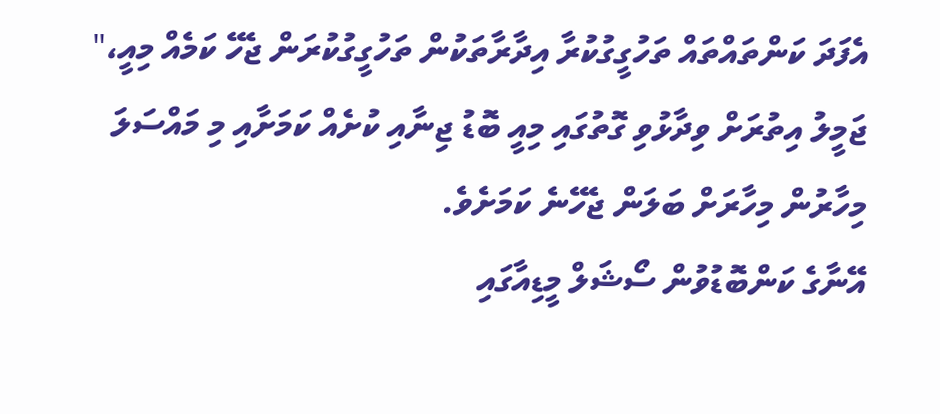އެފަދަ ކަންތައްތައް ތަހުގީގުކުރާ އިދާރާތަކުން ތަހުގީގުކުރަން ޖެހޭ ކަމެއް މިއީ،" ޖަމީލު އިތުރަށް ވިދާޅުވި ގޮތުގައި މިއީ ބޮޑު ޖިނާއި ކުށެއް ކަމަށާއި މި މައްސަލަ މިހާރުން މިހާރަށް ބަލަން ޖެހޭނެ ކަމަށެވެ.
އޭނާގެ ކަންބޮޑުވުން ސޯޝަލް މީޑިއާގައި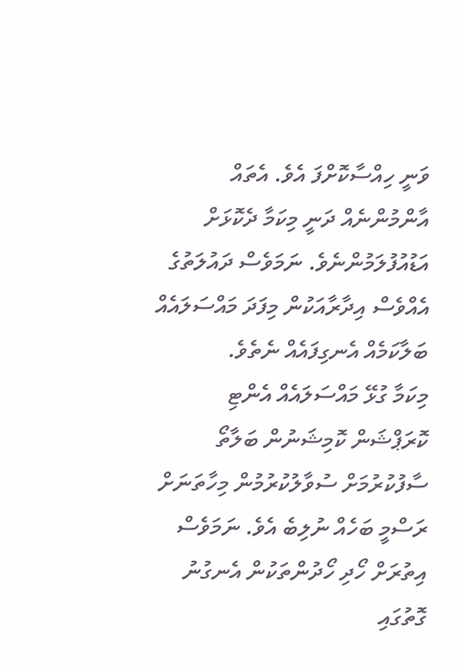ވަނީ ހިއްސާކޮށްފަ އެވެ. އެތައް އާންމުންނެއް ދަނީ މިކަމާ ދެކޮޅަށް އަޑުއުފުލަމުންނެވެ. ނަމަވެސް ދައުލަތުގެ އެއްވެސް އިދާރާއަކުން މިފަދަ މައްސަލައެއް ބަލާކަމެއް އެނގިފައެއް ނެތެވެ.
މިކަމާ ގުޅޭ މައްސަލައެއް އެންޓި ކޮރަޕްޝަން ކޮމިޝަނުން ބަލާތޯ ސާފުކުރުމަށް ސުވާލުކުރުމުން މިހާތަނަށް ރަސްމީ ބަހެއް ނުލިބެ އެވެ. ނަމަވެސް އިތުރަށް ހޯދި ހޯދުންތަކުން އެނގުނު ގޮތުގައި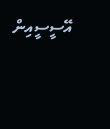އޭސީސީއިން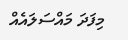މިފަދަ މައްސަލައެއް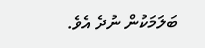ބަލަމަކުން ނުދެ އެވެ.